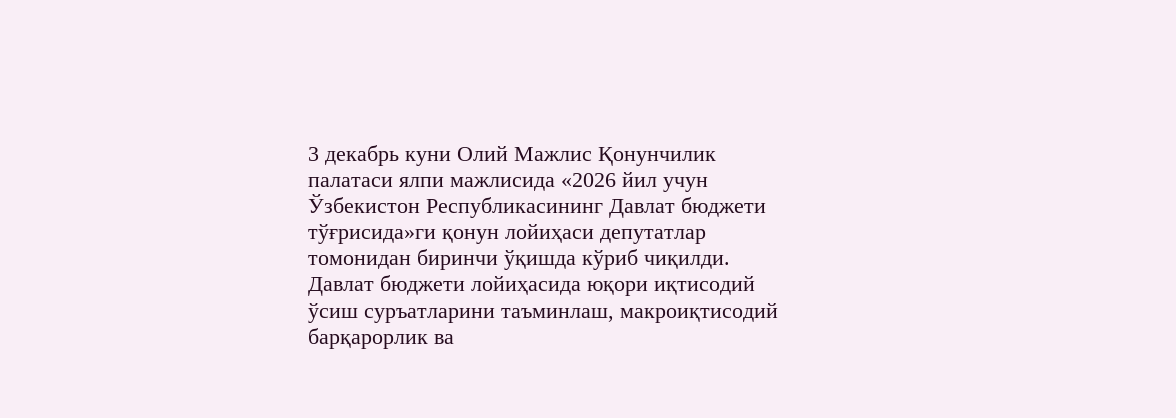3 декабрь куни Олий Мажлис Қонунчилик палатаси ялпи мажлисида «2026 йил учун Ўзбекистон Республикасининг Давлат бюджети тўғрисида»ги қонун лойиҳаси депутатлар томонидан биринчи ўқишда кўриб чиқилди.
Давлат бюджети лойиҳасида юқори иқтисодий ўсиш суръатларини таъминлаш, макроиқтисодий барқарорлик ва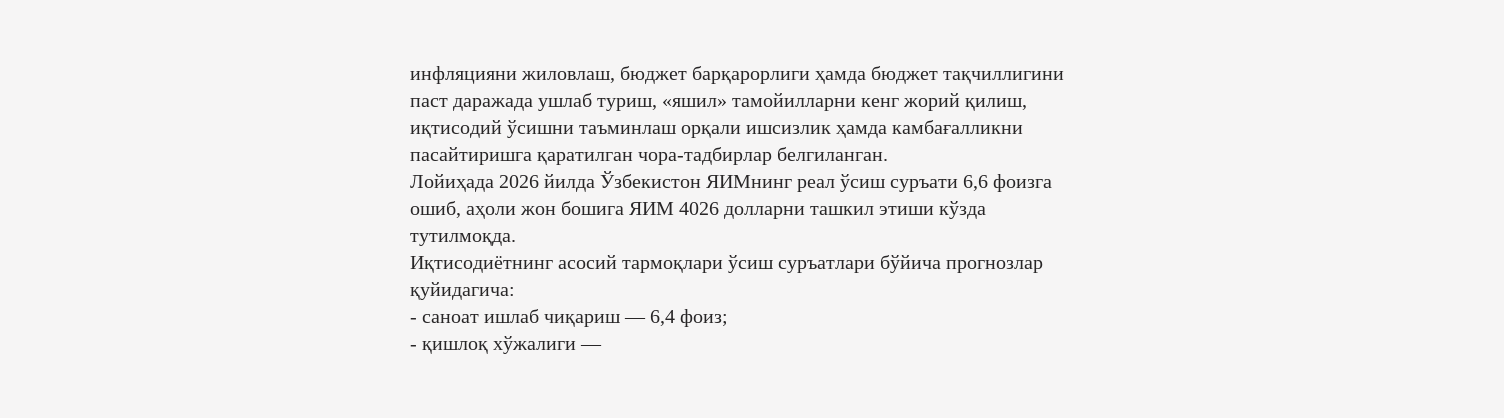инфляцияни жиловлаш, бюджет барқарорлиги ҳамда бюджет тақчиллигини паст даражада ушлаб туриш, «яшил» тамойилларни кенг жорий қилиш, иқтисодий ўсишни таъминлаш орқали ишсизлик ҳамда камбағалликни пасайтиришга қаратилган чора-тадбирлар белгиланган.
Лойиҳада 2026 йилда Ўзбекистон ЯИМнинг реал ўсиш суръати 6,6 фоизга ошиб, аҳоли жон бошига ЯИМ 4026 долларни ташкил этиши кўзда тутилмоқда.
Иқтисодиётнинг асосий тармоқлари ўсиш суръатлари бўйича прогнозлар қуйидагича:
- саноат ишлаб чиқариш — 6,4 фоиз;
- қишлоқ хўжалиги —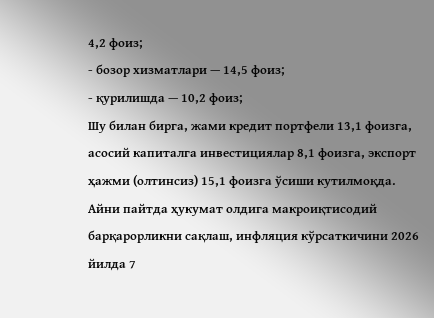4,2 фоиз;
- бозор хизматлари — 14,5 фоиз;
- қурилишда — 10,2 фоиз;
Шу билан бирга, жами кредит портфели 13,1 фоизга, асосий капиталга инвестициялар 8,1 фоизга, экспорт ҳажми (олтинсиз) 15,1 фоизга ўсиши кутилмоқда.
Айни пайтда ҳукумат олдига макроиқтисодий барқарорликни сақлаш, инфляция кўрсаткичини 2026 йилда 7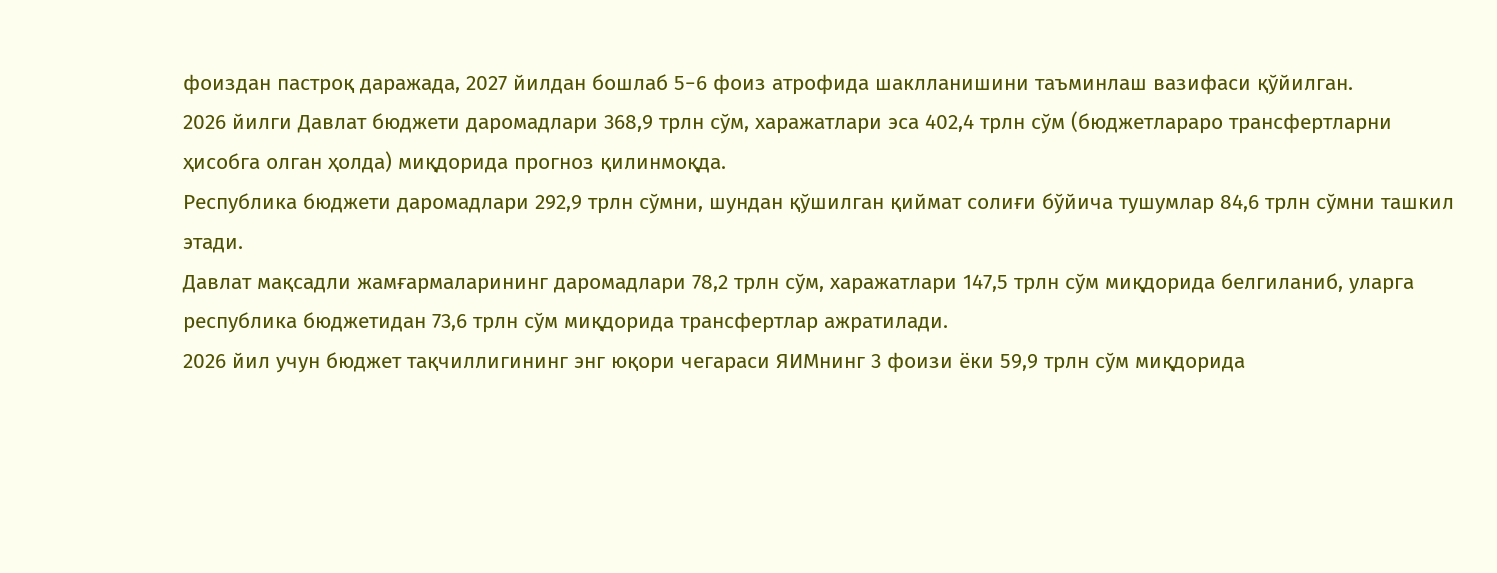фоиздан пастроқ даражада, 2027 йилдан бошлаб 5−6 фоиз атрофида шаклланишини таъминлаш вазифаси қўйилган.
2026 йилги Давлат бюджети даромадлари 368,9 трлн сўм, харажатлари эса 402,4 трлн сўм (бюджетлараро трансфертларни ҳисобга олган ҳолда) миқдорида прогноз қилинмоқда.
Республика бюджети даромадлари 292,9 трлн сўмни, шундан қўшилган қиймат солиғи бўйича тушумлар 84,6 трлн сўмни ташкил этади.
Давлат мақсадли жамғармаларининг даромадлари 78,2 трлн сўм, харажатлари 147,5 трлн сўм миқдорида белгиланиб, уларга республика бюджетидан 73,6 трлн сўм миқдорида трансфертлар ажратилади.
2026 йил учун бюджет тақчиллигининг энг юқори чегараси ЯИМнинг 3 фоизи ёки 59,9 трлн сўм миқдорида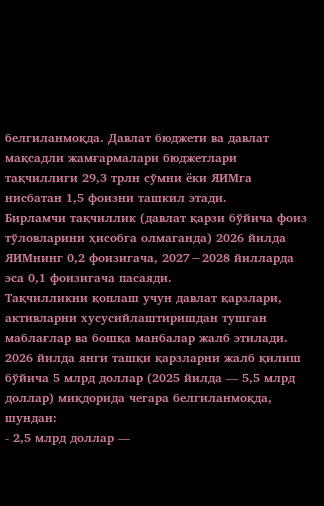белгиланмоқда. Давлат бюджети ва давлат мақсадли жамғармалари бюджетлари тақчиллиги 29,3 трлн сўмни ёки ЯИМга нисбатан 1,5 фоизни ташкил этади.
Бирламчи тақчиллик (давлат қарзи бўйича фоиз тўловларини ҳисобга олмаганда) 2026 йилда ЯИМнинг 0,2 фоизигача, 2027−2028 йилларда эса 0,1 фоизигача пасаяди.
Тақчилликни қоплаш учун давлат қарзлари, активларни хусусийлаштиришдан тушган маблағлар ва бошқа манбалар жалб этилади.
2026 йилда янги ташқи қарзларни жалб қилиш бўйича 5 млрд доллар (2025 йилда — 5,5 млрд доллар) миқдорида чегара белгиланмоқда, шундан:
- 2,5 млрд доллар —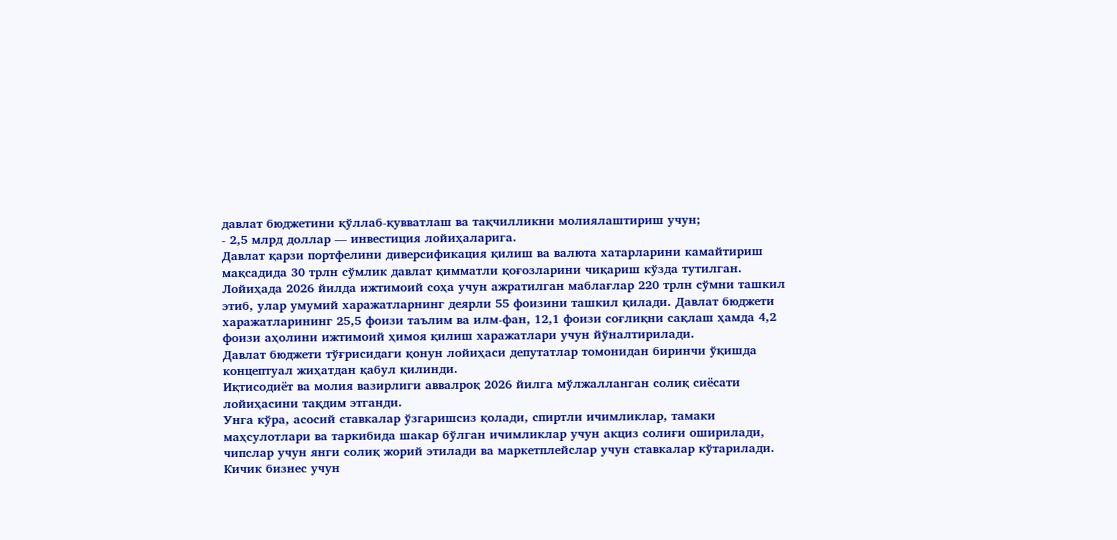давлат бюджетини қўллаб-қувватлаш ва тақчилликни молиялаштириш учун;
- 2,5 млрд доллар — инвестиция лойиҳаларига.
Давлат қарзи портфелини диверсификация қилиш ва валюта хатарларини камайтириш мақсадида 30 трлн сўмлик давлат қимматли қоғозларини чиқариш кўзда тутилган.
Лойиҳада 2026 йилда ижтимоий соҳа учун ажратилган маблағлар 220 трлн сўмни ташкил этиб, улар умумий харажатларнинг деярли 55 фоизини ташкил қилади. Давлат бюджети харажатларининг 25,5 фоизи таълим ва илм-фан, 12,1 фоизи соғлиқни сақлаш ҳамда 4,2 фоизи аҳолини ижтимоий ҳимоя қилиш харажатлари учун йўналтирилади.
Давлат бюджети тўғрисидаги қонун лойиҳаси депутатлар томонидан биринчи ўқишда концептуал жиҳатдан қабул қилинди.
Иқтисодиёт ва молия вазирлиги аввалроқ 2026 йилга мўлжалланган солиқ сиёсати лойиҳасини тақдим этганди.
Унга кўра, асосий ставкалар ўзгаришсиз қолади, спиртли ичимликлар, тамаки маҳсулотлари ва таркибида шакар бўлган ичимликлар учун акциз солиғи оширилади, чипслар учун янги солиқ жорий этилади ва маркетплейслар учун ставкалар кўтарилади. Кичик бизнес учун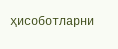ҳисоботларни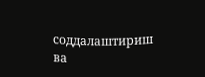соддалаштириш ва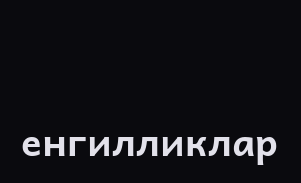енгилликлар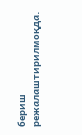бериш режалаштирилмоқда.